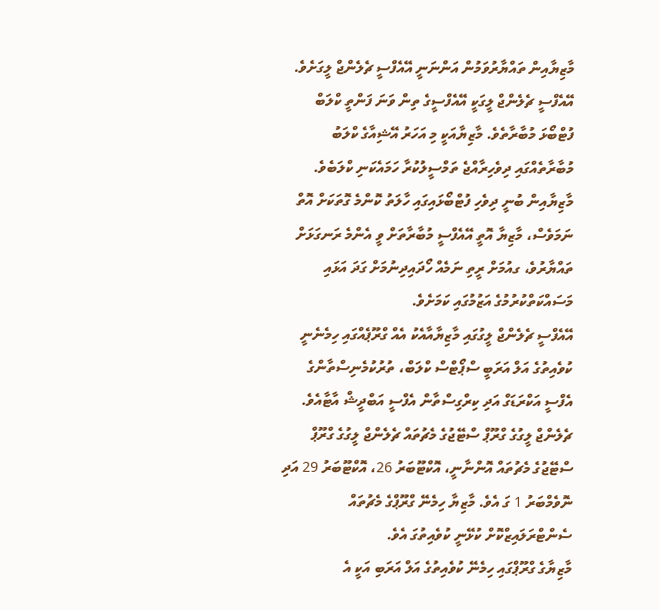މާޒިޔާއިން ތައްޔާރުވަމުން އަންނަނީ އޭއެފްސީ ޗެލެންޖް ލީގަށެވެ. އޭއެފްސީ ޗެލެންޖް ލީގަކީ އޭއެފްސީގެ ތިން ވަނަ ފަންތީ ކްލަބް ފުޓްބޯޅަ މުބާރާތެވެ. މާޒިޔާއަކީ މި އަހަރު އޭޝިއާގެ ކްލަބު މުބާރާތެއްގައި ދިވެހިރާއްޖެ ތަމްސީލުކުރާ ހަމައެކަނި ކްލަބެވެ.
މާޒިޔާއިން ބުނީ ދިވެހި ފުޓްބޯޅައިގައި ހާލަތު ކޮންމެ ގޮތަކަށް އޮތް ނަމަވެސް، މާޒިޔާ އޮތީ އޭއެފްސީ މުބާރާތަށް ވީ އެންމެ ރަނގަޅަށް ތައްޔާރުވެ، ގއުމަށް ރީތި ނަމެއް ހޯދައިދިނުމަށް ގަދަ އަޅައި މަސައްކަތްކުރުމުގެ އަޒުމުގައި ކަމަށެވެ.
އޭއެފްސީ ޗެލެންޖް ލީގުގައި މާޒިޔާއާއެކު އެއް ގްރޫޕެއްގައި ހިމެނެނީ ކުވެއިތުގެ އަލް އަރަބީ ސްޕޯޓްސް ކްލަބް، ތުރުކުމެނިސްތާންގެ އެފްސީ އަކްރަޑަގް އަދި ކިރްގިސްތާން އެފްސީ އަބްދީޝް އާޓާއެވެ. ޗެލެންޖް ލީގުގެ ގްރޫޕް ސްޓޭޖުގެ މެޗުތައް ޗެލެންޖް ލީގުގެ ގްރޫޕް ސްޓޭޖުގެ މެޗުތައް އޮންނާނީ، އޮކްޓޫބަރު 26، އޮކްޓޫބަރު 29 އަދި ނޮވެމްބަރު 1 ގަ އެވެ. މާޒިޔާ ހިމެނޭ ގްރޫޕްގެ މެޗުތައް ސެންޓްރަލައިޒްކޮށް ކުޅޭނީ ކުވެއިތުގަ އެވެ.
މާޒިޔާގެ ގްރޫޕްގައި ހިމެނޭ ކުވެއިތުގެ އަލް އަރަބި އަކީ އެ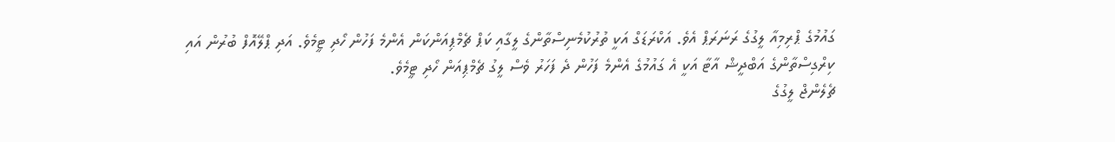ގައުމުގެ ޕްރިމިއާ ލީގުގެ ރަނަރަޕް އެވެ. އަކްރަޑަގް އަކީ ތުރުކުމެނިސްތާންގެ ލީގާއި ކަޕް ޗެމްޕިއަންކަން އެންމެ ފަހުން ހޯދި ޓީމެވެ. އަދި ޕްލޭއޮފް ބުރުން އައި ކިރްގިސްތާންގެ އަބްދީޝް އާޓާ އަކީ އެ ގައުމުގެ އެންމެ ފަހުން ދެ ފަހަރު ވެސް ލީގު ޗެމްޕިއަން ހޯދި ޓީމެވެ.
ޗެލެންޖް ލީގުގެ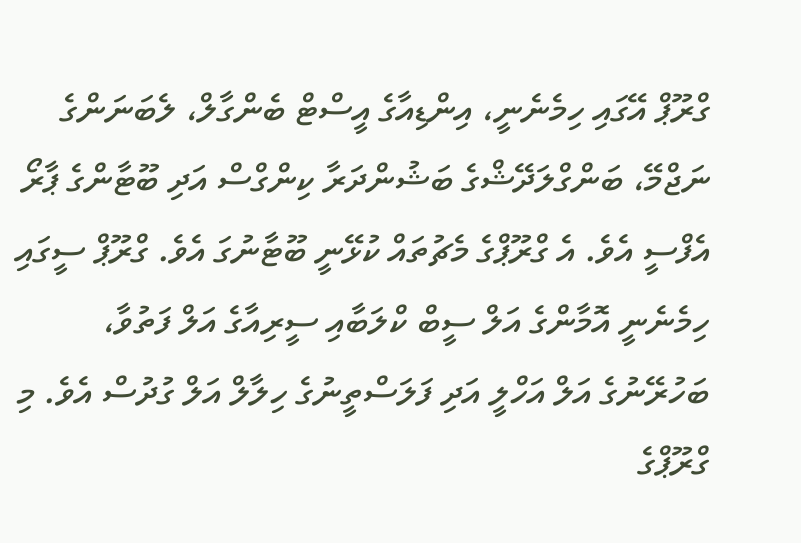ގްރޫޕް އޭގައި ހިމެނެނީ، އިންޑިއާގެ އީސްޓް ބެންގާލް، ލެބަނަންގެ ނަޖްމޭ، ބަންގްލަދޭޝްގެ ބަޝުންދަރާ ކިންގްސް އަދި ބޫޓާންގެ ޕާރޯ އެފްސީ އެވެ. އެ ގްރޫޕްގެ މެޗުތައް ކުޅޭނީ ބޫޓާނުގަ އެވެ. ގްރޫޕް ސީގައި ހިމެނެނީ އޮމާންގެ އަލް ސީބް ކްލަބާއި ސީރިއާގެ އަލް ފަތުވާ، ބަހުރޭނުގެ އަލް އަހްލީ އަދި ފަލަސްތީނުގެ ހިލާލް އަލް ގުދުސް އެވެ. މި ގްރޫޕްގެ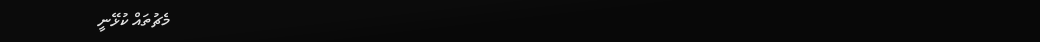މެޗުތައް ކުޅޭނީ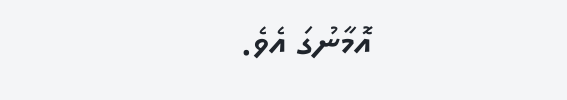އޮމާނުގަ އެވެ.